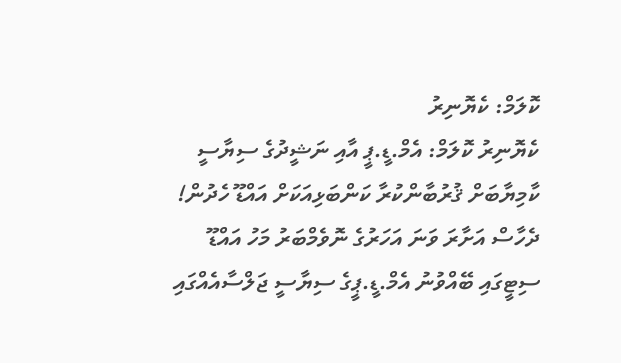ކޮލަމް: ކެޔޮނިރު
ކެޔޮނިރު ކޮލަމް: އެމް.ޑީ.ޕީ އާއި ނަޝީދުގެ ސިޔާސީ ކާމިޔާބަށް ޤުރުބާންކުރާ ކަންބަޅިއަކަށް އައްޑޫ ހެދުން!
ދެހާސް އަށާރަ ވަނަ އަހަރުގެ ނޮވެމްބަރު މަހު އައްޑޫ ސިޓީގައި ބޭއްވުނު އެމް.ޑީ.ޕީގެ ސިޔާސީ ޖަލްސާއެއްގައި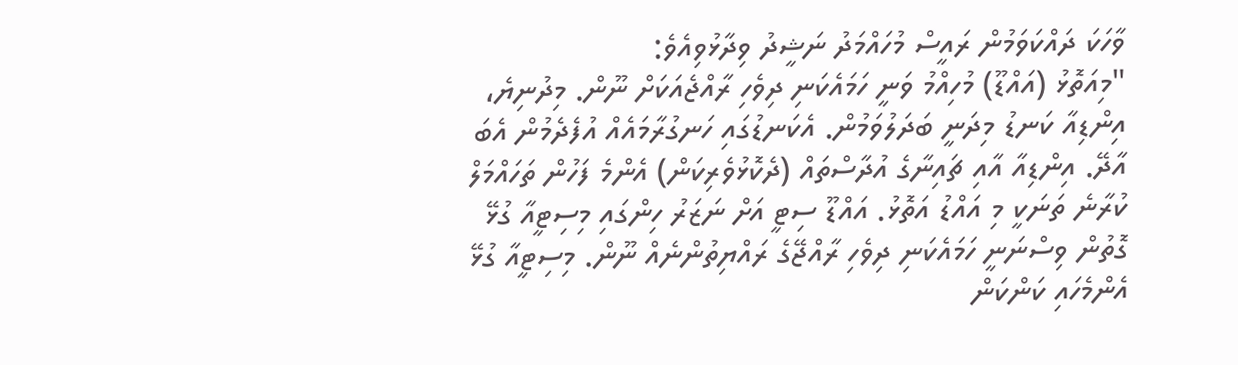ވާހަކަ ދައްކަވަމުން ރައީސް މުހައްމަދު ނަޝީދު ވިދާޅުވިއެވެ:
"މިއަތޮޅު (އައްޑޫ) މުހިއްމު ވަނީ ހަމައެކަނި ދިވެހި ރާއްޖެއަކަށް ނޫން. މިދުނިޔެ، އިންޑިއާ ކަނޑު މިދަނީ ބަދަލުވަމުން. އެކަނޑުގައި ހަނގުރާމައެއް އުފެދެމުން އެބަ އާދޭ. އިންޑިއާ އާއި ޗައިނާގެ އުދާސްތައް (ދެކޮޅުވެރިކަން) އެންމެ ފަހުން ތަހައްމަލް ކުރާނެ ތަނަކީ މި އައްޑު އަތޮޅު. އައްޑޫ ސިޓީ އަށް ނަޒަރު ހިންގައި މިސިޓީއާ ގުޅޭ ގޮތުން ވިސްނަނީ ހަމައެކަނި ދިވެހި ރާއްޖޭގެ ރައްޔިތުންނެއް ނޫން. މިސިޓީއާ ގުޅޭ އެންމެހައި ކަންކަން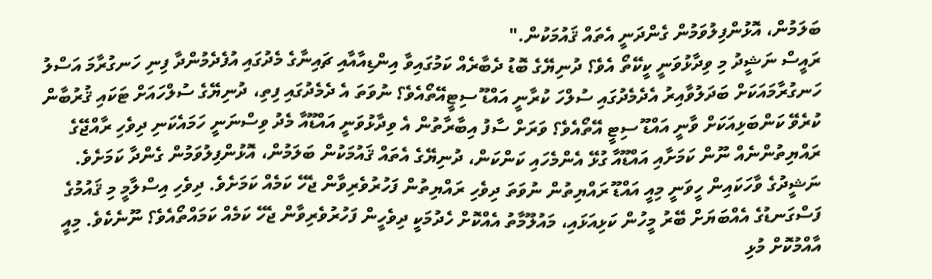ބަލަމުން، އޮޅުންފިލުވަމުން ގެންދަނީ އެތައް ޤައުމަކުން."
ރައީސް ނަޝީދު މި ވިދާޅުވަނީ ކީކޭތޯ އެވެ؟ ދުނިޔޭގެ ބޮޑު ދެބާރެއް ކަމުގައިވާ އިންޑިއާއާއި ޗައިނާގެ މެދުގައި އުފެދެމުންދާ ފިނި ހަނގުރާމަ އަސްލު ހަނގުރާމައަކަށް ބަދަލުވާއިރު އެދެމެދުގައި ސުލްހަ ކުރާނީ އައްޑޫ ސިޓީއޭތޯއެވެ؟ ނުވަތަ އެ ދެމެދުގައި ފިތި، ދުނިޔޭގެ ސުލްހައަށް ޓަކައި ޤުރުބާން ކުރެވޭ ކަންބަޅިއަކަށް ވާނީ އައްޑޫ ސިޓީ އޭތޯއެވެ؟ ވަރަށް ސާފު އިބާރާތުން އެ ވިދާޅުވަނީ އައްޑޫއާ މެދު ވިސްނަނީ ހަމައެކަނި ދިވެހި ރާއްޖޭގެ ރައްޔިތުންނެއް ނޫން ކަމަށާއި އައްޑޫއާ ގުޅޭ އެންމެހައި ކަންކަން، ދުނިޔޭގެ އެތައް ޤައުމަކުން ބަލަމުން، އޮޅުންފިލުވަމުން ގެންދާ ކަމަށެވެ. ނަޝީދުގެ ވާހަކައިން ހީވަނީ މިއީ އައްޑޫ ރައްޔިތުން ނުވަތަ ދިވެހި ރައްޔިތުން ފަހުރުވެރިވާން ޖެހޭ ކަމެއް ކަމަށެވެ. ދިވެހި އިސްލާމީ މި ޤައުމުގެ ފަސްގަނޑުގެ އެއްބަޔަށް ބޭރު މީހުން ކަޅިއަޅައި، މައުލޫމާތު އެއްކޮށް ހެދުމަކީ ދިވެހީން ފަހުރުވެރިވާން ޖެހޭ ކަމެއް ކަމައްތޯއެވެ؟ ނޫނެކެވެ. މިއީ އާއްމުކޮށް މުޅި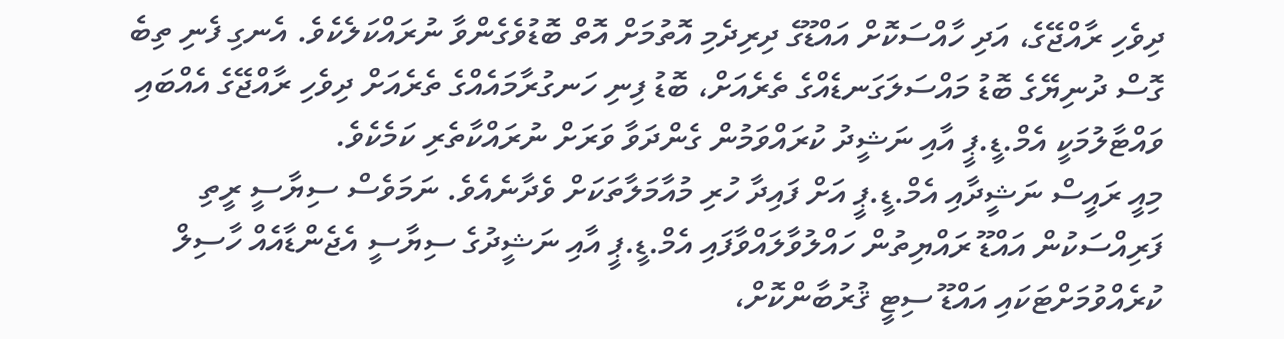ދިވެހި ރާއްޖޭގެ، އަދި ހާއްސަކޮށް އައްޑޫގެ ދިރިދެމި އޮތުމަށް އޮތް ބޮޑުވެގެންވާ ނުރައްކަލެކެވެ. އެނގި ފެނި ތިބެ ގޮސް ދުނިޔޭގެ ބޮޑު މައްސަލަގަނޑެއްގެ ތެރެއަށް، ބޮޑު ފިނި ހަނގުރާމައެއްގެ ތެރެއަށް ދިވެހި ރާއްޖޭގެ އެއްބައި ވައްޓާލުމަކީ އެމް.ޑީ.ޕީ އާއި ނަޝީދު ކުރައްވަމުން ގެންދަވާ ވަރަށް ނުރައްކާތެރި ކަމެކެވެ.
މިއީ ރައީސް ނަޝީދާއި އެމް.ޑީ.ޕީ އަށް ފައިދާ ހުރި މުއާމަލާތަކަށް ވެދާނެއެވެ. ނަމަވެސް ސިޔާސީ ރީތި ފަރިއްސަކުން އައްޑޫ ރައްޔިތުން ހައްލުވާލައްވާފައި އެމް.ޑީ.ޕީ އާއި ނަޝީދުގެ ސިޔާސީ އެޖެންޑާއެއް ހާސިލް ކުރެއްވުމަށްޓަކައި އައްޑޫ ސިޓީ ޤުރުބާންކޮށް،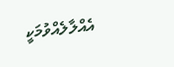އެއްލާލެއްވުމަކީ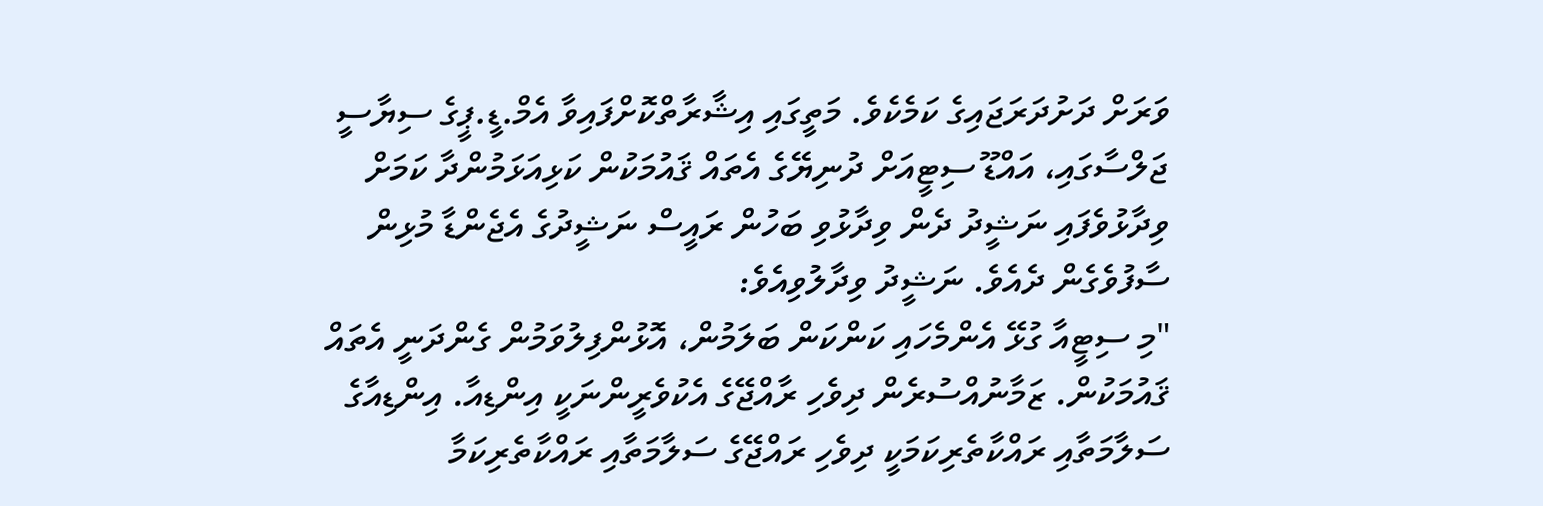ވަރަށް ދަށުދަރަޖައިގެ ކަމެކެވެ. މަތީގައި އިޝާރާތްކޮށްފައިވާ އެމް.ޑީ.ޕީގެ ސިޔާސީ ޖަލްސާގައި، އައްޑޫ ސިޓީއަށް ދުނިޔޭގެ އެތައް ޤައުމަކުން ކަޅިއަޅަމުންދާ ކަމަށް ވިދާޅުވެފައި ނަޝީދު ދެން ވިދާޅުވި ބަހުން ރައީސް ނަޝީދުގެ އެޖެންޑާ މުޅިން ސާފުވެގެން ދެއެވެ. ނަޝީދު ވިދާލުވިއެވެ:
"މި ސިޓީއާ ގުޅޭ އެންމެހައި ކަންކަން ބަލަމުން، އޮޅުންފިލުވަމުން ގެންދަނީ އެތައް ޤައުމަކުން. ޒަމާނުއްސުރެން ދިވެހި ރާއްޖޭގެ އެކުވެރީންނަކީ އިންޑިއާ. އިންޑިއާގެ ސަލާމަތާއި ރައްކާތެރިކަމަކީ ދިވެހި ރައްޖޭގެ ސަލާމަތާއި ރައްކާތެރިކަމާ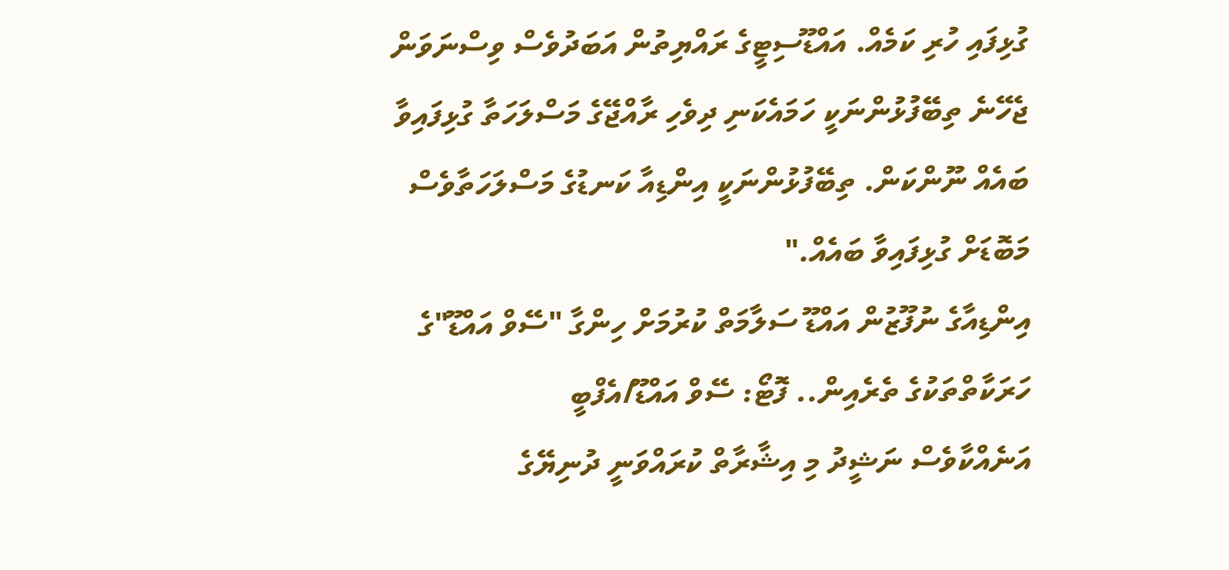ގުޅިފައި ހުރި ކަމެއް. އައްޑޫސިޓީގެ ރައްޔިތުން އަބަދުވެސް ވިސްނަވަން ޖެހޭނެ ތިބޭފުޅުންނަކީ ހަމައެކަނި ދިވެހި ރާއްޖޭގެ މަސްލަހަތާ ގުޅިފައިވާ ބައެއް ނޫންކަން. ތިބޭފުޅުންނަކީ އިންޑިއާ ކަނޑުގެ މަސްލަހަތާވެސް މަބޮޑަށް ގުޅިފައިވާ ބައެއް."
އިންޑިއާގެ ނުފޫޒުން އައްޑޫ ސަލާމަތް ކުރުމަށް ހިންގާ "ސޭވް އައްޑޫ"ގެ ހަރަކާތްތަކުގެ ތެރެއިން.. ފޮޓޯ: ސޭވް އައްޑޫ/އެފްބީ
އަނެއްކާވެސް ނަޝީދު މި އިޝާރާތް ކުރައްވަނީ ދުނިޔޭގެ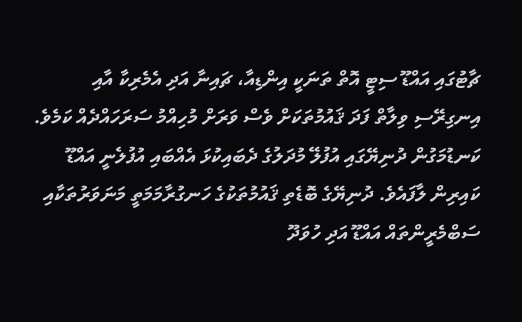ޗާޓުގައި އައްޑޫ ސިޓީ އޮތް ތަނަކީ އިންޑިއާ، ޗައިނާ އަދި އެމެރިކާ އާއި އިނގިރޭސި ވިލާތް ފަދަ ޤައުމުތަކަށް ވެސް ވަރަށް މުހިއްމު ސަރަހައްދެއް ކަމެވެ. ކަނޑުމަގުން ދުނިޔޭގައި އުފުލޭ މުދަލުގެ ދެބައިކުޅަ އެއްބައި އުފުލެނީ އައްޑޫ ކައިރިން ލާފައެވެ. ދުނިޔޭގެ ބޮޑެތި ޤައުމުތަކުގެ ހަނގުރާމަމަތީ މަނަވަރުތަކާއި ސަބްމެރީންތައް އައްޑޫ އަދި ހުވަދޫ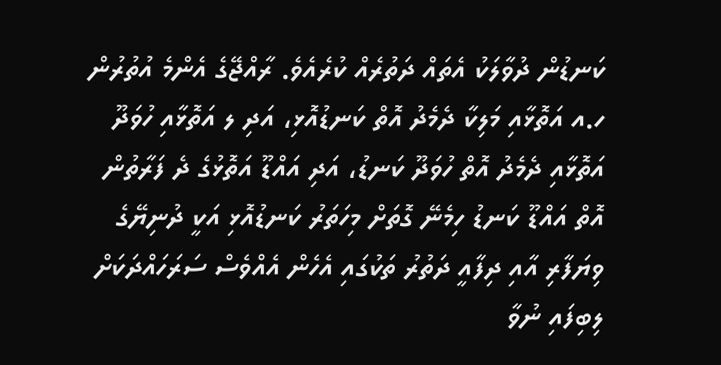ކަނޑުން ދުވާލަކު އެތައް ދަތުރެއް ކުރެއެވެ. ރާއްޖޭގެ އެންމެ އުތުރުން ހ.އ އަތޮޅާއި މަލިކާ ދެމެދު އޮތް ކަނޑުއޮޅި، އަދި ލ އަތޮޅާއި ހުވަދޫ އަތޮޅާއި ދެމެދު އޮތް ހުވަދޫ ކަނޑު، އަދި އައްޑޫ އަތޮޅުގެ ދެ ފަރާތުން އޮތް އައްޑޫ ކަނޑު ހިމެނޭ ގޮތަށް މިހަތަރު ކަނޑުއޮޅި އަކީ ދުނިޔޭގެ ވިޔަފާރި އާއި ދިފާއީ ދަތުރު ތަކުގައި އެހެން އެއްވެސް ސަރަހައްދަކަށް ލިބިފައި ނުވާ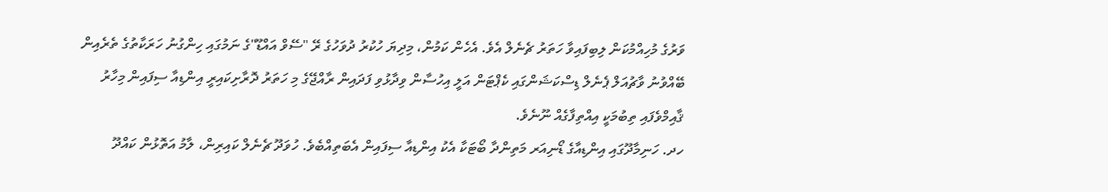ވަރުގެ މުހިއްމުކަން ލިބިފައިވާ ހަތަރު ޗެނެލް އެވެ. އެހެން ކަމުން، މިދިޔަ ހުކުރު ދުވަހުގެ ރޭ "ސޭވް އައްޑޫ"ގެ ނަމުގައި ހިންގުނު ހަރަކާތުގެ ތެރެއިން ބޭއްވުނު ވާޗުއަލް ޕެނެލް ޑިސްކަޝަންގައި ކެޕްޓަން އަލީ އިހުސާން ވިދާޅުވި ފަދައިން ރާއްޖޭގެ މި ހަތަރު ދޮރާށިކައިރީ އިންޑިއާ ސިފައިން މިހާރު ޤާއިމްވެފައި ތިބުމަކީ އިއްތިފާގެއް ނޫނެވެ.
ހދ. ހަނިމާދޫގައި އިންޑިއާގެ ޑޯނިއަރ މަތިންދާ ބޯޓަކާ އެކު އިންޑިއާ ސިފައިން އެބަތިއްބެވެ. ހުވަދޫ ޗެނެލް ކައިރިން، ލާމު އަތޮޅުން ކައްދޫ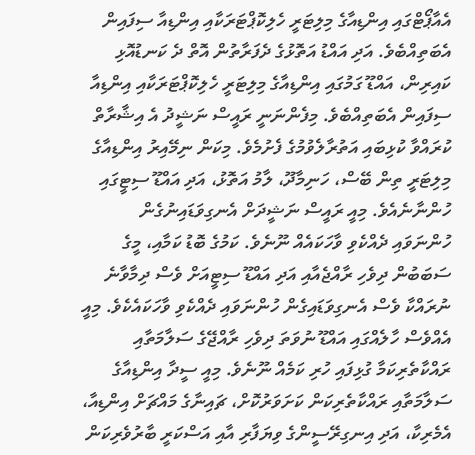އެއާޕޯޓްގައި އިންޑިއާގެ މިލިޓަރީ ހެލިކޮޕްޓަރަކާއި އިންޑިއާ ސިފައިން އެބަތިއްބެވެ. އަދި އައްޑު އަތޮޅުގެ ދެފަރާތުން އޮތް ދެ ކަނޑުއޮޅި ކައިރިން، އައްޑޫ ގަމުގައި އިންޑިއާގެ މިލިޓަރީ ހެލިކޮޕްޓަރަކާއި އިންޑިއާ ސިފައިން އެބަތިއްބެވެ. މިފެންނަނީ ރައީސް ނަޝީދު އެ އިޝާރާތް ކުރައްވާ ކުޅިބައި އަތުރާލެވުމުގެ ފެށުމެވެ. މިކަން ނިމޭއިރު އިންޑިއާގެ މިލިޓަރީ ތިން ބޭސް، ހަނިމާދޫ، ލާމު އަތޮޅު، އަދި އައްޑޫ ސިޓީގައި ހުންނާނެއެވެ. މިއީ ރައީސް ނަޝީދަށް އެނގިވަޑައިނުގެން ހުންނަވައި ދެއްކެވި ވާހަކައެއް ނޫނެވެ. ކަމުގެ ބޮޑު ކަމާއި، މީގެ ސަބަބުން ދިވެހި ރާއްޖެއާއި އަދި އައްޑޫ ސިޓީއަށް ވެސް ދިމާވާނެ ނުރައްކާ ވެސް އެނގިވަޑައިގެން ހުންނަވައި ދެއްކެވި ވާހަކައެކެވެ. މިއީ އެއްވެސް ހާލެއްގައި އައްޑޫ ނުވަތަ ދިވެހި ރާއްޖޭގެ ސަލާމަތާއި ރައްކާތެރިކަމާ ގުޅިފައި ހުރި ކަމެއް ނޫނެވެ. މިއީ ސީދާ އިންޑިއާގެ ސަލާމަތާއި ރައްކާތެރިކަން ކަށަވަރުކޮށް، ޗައިނާގެ މައްޗަށް އިންޑިއާ، އެމެރިކާ، އަދި އިނގިރޭސީންގެ ވިޔަފާރި އާއި އަސްކަރީ ބާރުވެރިކަން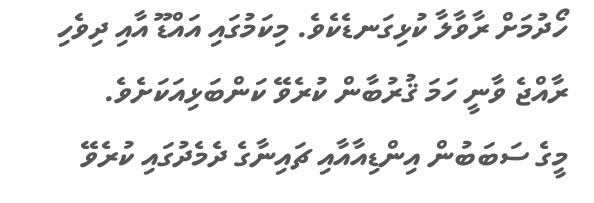ހޯދުމަށް ރާވާލާ ކުޅިގަނޑެކެވެ. މިކަމުގައި އައްޑޫ އާއި ދިވެހި ރާއްޖެ ވާނީ ހަމަ ޤުރުބާން ކުރެވޭ ކަންބަޅިއަކަށެވެ.
މީގެ ސަބަބުން އިންޑިއާއާއި ޗައިނާގެ ދެމެދުގައި ކުރެވޭ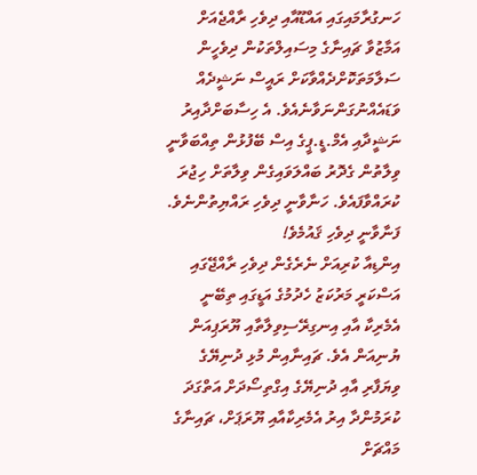ހަނގުރާމައިގައި އައްޑޫއާއި ދިވެހި ރާއްޖެއަށް އަމާޒުވާ ޗައިނާގެ މިސައިލްތަކުން ދިވެހީން ސަލާމަތަކޮށްދެއްވާކަށް ރައީސް ނަޝީދެއް ވަޑައެއްނުގަންނަވާނެއެވެ. އެ ހިސާބަށްދާއިރު ނަޝީދާއި އެމް.ޑީ.ޕީގެ އިސް ބޭފުޅުން ތިއްބަވާނީ ވިލާތުން ގެދޮރު ބައްލަވައިގެން ވިލާތަށް ހިޖުރަ ކުރައްވާފައެވެ. ހަނާވާނީ ދިވެހި ރައްޔިތުންނެވެ. ފަނާވާނީ ދިވެހި ޤައުމެވެ!
އިންޑިއާ ކުރިއަށް ނެރެގެން ދިވެހި ރާއްޖޭގައި އަސްކަރީ މަރުކަޒު ހެދުމުގެ އަޑީގައި ތިބޭނީ އެމެރިކާ އާއި އިނގިރޭސިވިލާތާއި ޔޫރަޕިއަން ޔުނިއަން އެވެ. ޗައިނާއިން މުޅި ދުނިޔޭގެ ވިޔަފާރި އާއި ދުނިޔޭގެ އިގްތިސޯދަށް އަތްގަދަ ކުރަމުންދާ އިރު އެމެރިކާއާއި ޔޫރަޕަށް، ޗައިނާގެ މައްޗަށް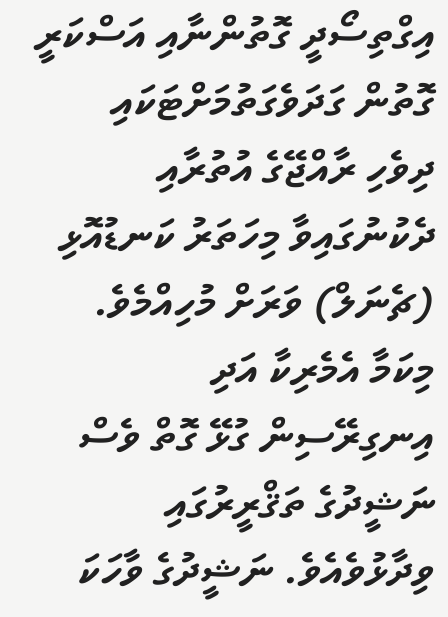އިގްތިސޯދީ ގޮތުންނާއި އަސްކަރީ ގޮތުން ގަދަވެގަތުމަށްޓަކައި ދިވެހި ރާއްޖޭގެ އުތުރާއި ދެކުނުގައިވާ މިހަތަރު ކަނޑުއޮޅި (ޗެނަލް) ވަރަށް މުހިއްމެވެ. މިކަމާ އެމެރިކާ އަދި އިނގިރޭސިން ގުޅޭ ގޮތް ވެސް ނަޝީދުގެ ތަޤްރީރުގައި ވިދާޅުވެއެވެ. ނަޝީދުގެ ވާހަކަ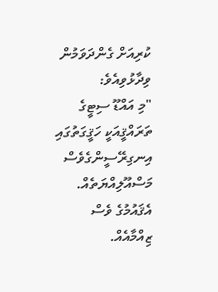ކުރިއަށް ގެންދަވަމުން ވިދާޅުވިއެވެ:
"މި އައްޑޫ ސިޓީގެ ތަރައްޤީއަކީ ހަޤީގަތުގައި އިނގިރޭސީންގެވެސް މަސްއޫލިއްޔަތެއް. އެޤައުމުގެ ވެސް ޒިއްމާއެއް.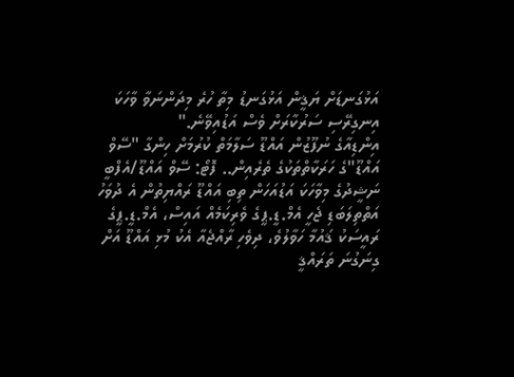އަޅުގަނޑަށް ޔަޤީން އަޅުގަނޑު މިތާ ހުރެ މިދަންނަވާ ވާހަކަ އިނގިރޭސި ސަރުކާރަށް ވެސް އަޑުއިވޭނެ."
އިންޑިއާގެ ނުފޫޒުން އައްޑޫ ސަލާމަތް ކުރުމަށް ހިންގާ "ސޭވް އައްޑޫ"ގެ ހަރަކާތްތަކުގެ ތެރެއިން.. ފޮޓޯ: ސޭވް އައްޑޫ/އެފްބީ
ނަޝީދުގެ މިވާހަކަ އަޑުއަހަން ތިބި އައްޑޫ ރައްޔިތުން އެ ދުވަހު އަތްތިލަބަޑި ޖެހީ އެމް.ޑީ.ޕީގެ ވެރިކަމެއް އައިސް، އެމް.ޑީ.ޕީގެ ރައީސަކު ޤައުމާ ހަވާލުވެ، ދިވެހި ރާއްޖެއާ އެކު މުޅި އައްޑޫ އަށް ގިނަގުނަ ތަރައްޤީ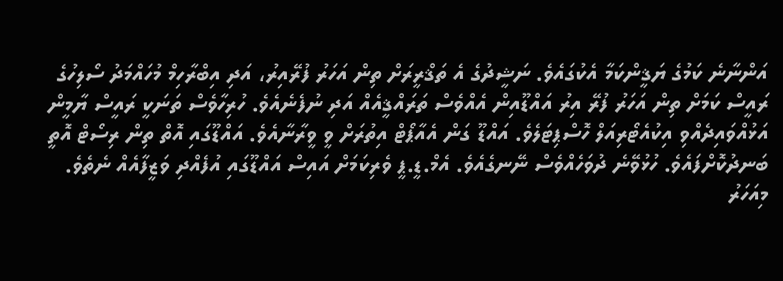އަންނާނެ ކަމުގެ ޔަޤީންކަމާ އެކުގައެވެ. ނަޝީދުގެ އެ ތަޤްރީރަށް ތިން އަހަރު ފުރޭއިރު، އަދި އިބްރާހިމް މުހައްމަދު ސޯލިހުގެ ރައީސް ކަމަށް ތިން އަހަރު ފުރޭ އިރު އައްޑޫއިން އެއްވެސް ތަރައްޤީއެއް އަދި ނުފެނެއެވެ. ހުރިހާވެސް ތަނަކީ ރައީސް ޔާމީން އަޅުއްވައިދެއްވި އިކުއެޓޯރިއަލް ހޮސްޕިޓަލެވެ. އައްޑޫ ގަން އެއާޕޯޓް އިތުރަށް ވީ ވީރާނާއެވެ. އައްޑޫގައި އޮތް ތިން ރިސޯޓް އޮތީ ބަނދުކޮށްފައެވެ. ހުޅުވޭނެ ދުވަހެއްވެސް ނޭނގެއެވެ. އެމް.ޑީ.ޕީ ވެރިކަމަށް އައިސް އައްޑޫގައި އުފެއްދި ވަޒީފާއެއް ނެތެވެ. މިއަހަރު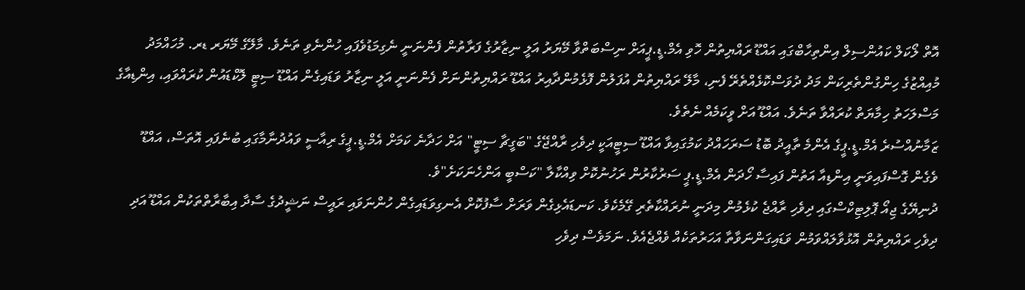އޮތް ލޯކަލް ކައުންސިލް އިންތިހާބްގައި އައްޑޫ ރައްޔިތުން ހޮވި އެމް.ޑީ.ޕީއަށް ނިސްބަތްވާ މޭޔަރު އަލީ ނިޒާރުގެ ފަރާތުން ފެންނަނީ ނެގިމަޑުވެފައި ހުންނެވި ތަނެވެ. މާލޭގެ މޭޔަރ ޑރ. މުހައްމަދު މުއިއްޒުގެ ހިންގުންތެރިކަން މަދު ދުވަސްކޮޅެއްތެރޭ ފެނި، މާލޭ ރައްޔިތުން އުފަލުން ފޮޅެމުންދާއިރު އައްޑޫ ރައްޔިތުންނަށް ފެންނަނީ އަލީ ނިޒާރު ވަޑައިގެން އައްޑޫ ސިޓީ ލޮކްޑައުން ކުރައްވައި، އިންޑިއާގެ މަސްލަހަތު ހިމާޔަތް ކުރައްވާ ތަނެވެ. އައްޑޫ އަށް ވީކަމެއް ނެތެވެ.
ޒަމާނުއްސުރެ އެމް.ޑީ.ޕީގެ އެންމެ ތާއީދު ބޮޑު ސަރަހައްދު ކަމުގައިވާ އައްޑޫ ސިޓީއަކީ ދިވެހި ރާއްޖޭގެ "ބަގީޗާ ސިޓީ" އަށް ހަދާނެ ކަމަށް އެމް.ޑީ.ޕީގެ ރިއާސީ ވައުދުނާމާގައި ބުނެފައި އޮތަސް، އައްޑޫ ވެގެން ގޮސްފައިވަނީ އިންޑިއާ އަތުން ފައިސާ ހޯދަން އެމް.ޑީ.ޕީ ސަރުކާރުން ރަހުނުކޮށް ވިއްކާލާ "ކަސްބީ އަންހެނަކަށެ"ވެ.
ދުނިޔޭގެ ޖިއޯ ޕޮލިޓިކްސްގައި ދިވެހި ރާއްޖެ ކުޅެމުން މިދަނީ ނުރައްކާތެރި ގޭމެކެވެ. ކަނޑައެޅިގެން ވަރަށް ސާފުކޮށް އެނގިވަޑައިގެން ހުންނަވައި ރައީސް ނަޝީދުގެ ސާދާ އިބާރާތްތަކުން އައްޑޫ އަދި ދިވެހި ރައްޔިތުން އޮޅުވާލައްވަމުން ވަޑައިގަންނަވާތާ އަހަރުތަކެއް ވެއްޖެއެވެ. ނަމަވެސް ދިވެހި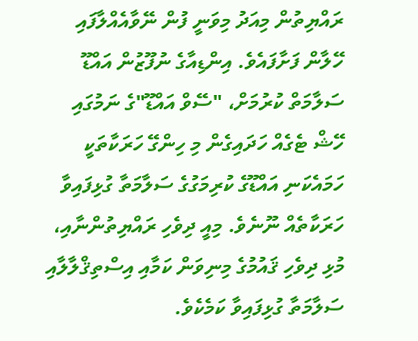ރައްޔިތުން މިއަދު މިވަނީ ފުން ނޭވާއެއްލާފައި ހޭލާން ފަށާފައެވެ. އިންޑިއާގެ ނުފޫޒުން އައްޑޫ ސަލާމަތް ކުރުމަށް، "ސޭވް އައްޑޫ"ގެ ނަމުގައި ހޭޝް ޓެގެއް ހަދައިގެން މި ހިންގޭ ހަރަކާތަކީ ހަމައެކަނި އައްޑޫގެ ކުރިމަގުގެ ސަލާމަތާ ގުޅިފައިވާ ހަރަކާތެއް ނޫނެވެ. މިއީ ދިވެހި ރައްޔިތުންނާއި، މުޅި ދިވެހި ޤައުމުގެ މިނިވަން ކަމާއި އިސްތިޤްލާލާއި ސަލާމަތާ ގުޅިފައިވާ ކަމެކެވެ.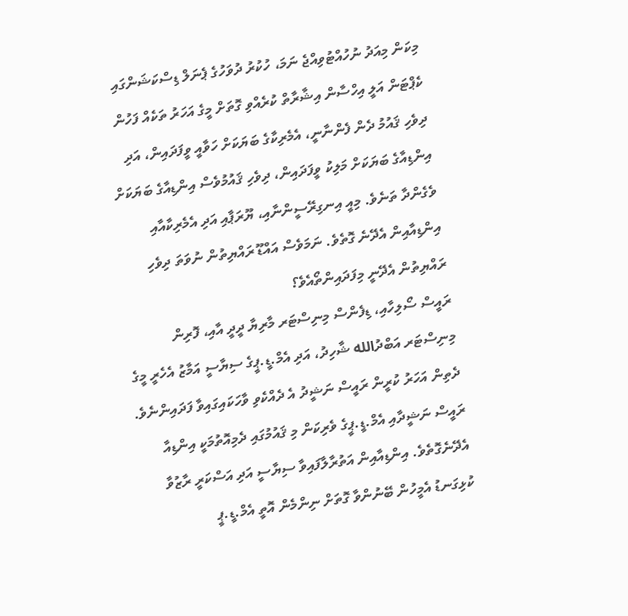މިކަން މިއަދު ނުހުއްޓުވިއްޖެ ނަމަ، ހުކުރު ދުވަހުގެ ޕެނަލް ޑިސްކަޝަންގައި ކެޕްޓަން އަލީ އިހްސާން އިޝާރާތް ކުރެއްވި ގޮތަށް މީގެ އަހަރު ތަކެއް ފަހުން ދިވެހި ޤައުމު ދެން ފެންނާނީ، އެމެރިކާގެ ބަޔަކަށް ހަވާއީ ވީފަދައިން، އަދި އިންޑިއާގެ ބަޔަކަށް މަލިކު ވީފަދައިން، ދިވެހި ޤައުމުވެސް އިންޑިއާގެ ބަޔަކަށް ވެގެންދާ ތަނެވެ. މިއީ އިނގިރޭސީންނާއި، ޔޫރަޕާއި އަދި އެމެރިކާއާއި އިންޑިއާއިން އެދޭނެ ގޮތެވެ. ނަމަވެސް އައްޑޫ ރައްޔިތުން ނުވަތަ ދިވެހި ރައްޔިތުން އެދޭނީ މިފަދައިންތޯއެވެ؟
ރައީސް ސޯލިހާއި، ޑިފެންސް މިނިސްޓަރ މާރިޔާ ދީދީ އާއި، ފޮރިން މިނިސްޓަރ އަބްދުالله ޝާހިދު، އަދި އެމް.ޑީ.ޕީގެ ސިޔާސީ އަމާޒު އެހެރީ މީގެ ދެތިން އަހަރު ކުރީން ރައީސް ނަޝީދު އެ ދެއްކެވި ވާހަކައިގައިވާ ފަދައިންނެވެ. ރައީސް ނަޝީދާއި އެމް.ޑީ.ޕީގެ ވެރިކަން މި ޤައުމުގައި ދެމިއޮތުމަކީ އިންޑިއާ އެދޭނެގޮތެވެ. އިންޑިއާއިން އަތުރާލާފައިވާ ސިޔާސީ އަދި އަސްކަރީ ރާޒުވާ ކުޅިގަނޑު އެމީހުން ބޭނުންވާ ގޮތަށް ނިންމެން އޮތީ އެމް.ޑީ.ޕީ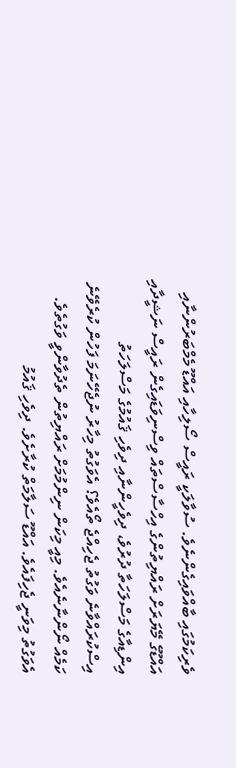ވެރިކަމުގައި ބާއްވައިގެންނެވެ. ސުވާލަކީ ރައީސް ސޯލިހާއި އައްޑޫ މެމްބަރުންނާއި އައްޑޫގެ މޭޔަރަށް ރައްޔިތުންގެ އިހްސާސްތައް ވިސްނިވަޑައިގެން ރައީސް ނަޝީދާއި އިންޑިއާގެ މަސްލަހަތާ ދުރުވެ، ދިވެހީންނާއި ދިވެހި ޤައުމުގެ މަސްލަހަތު އިސްކުރައްވާނެ ވަގުތު ޖެހިއްޖެ ތޯއެވެ؟ އެވަގުތު މިހާރު ނުޖެހޭނަމަ ފަހުން ކުރެވޭނެ ކަމެއް ނޯންނާނެއެވެ. މިއީ މިކަން ނިންމުމަށް ރައްޔިތުން ތެދުވާންވީ ވަގުތެވެ. އެވަގުތު މިވަނީ ޖެހިފައެވެ. އައްޑޫ ސަލާމަތް ކުރާށެވެ. ދިވެހި ޤައުމު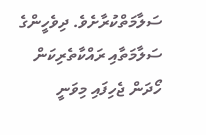ސަލާމަތްކުރާށެވެ. ދިވެހީންގެ ސަލާމަތާއި ރައްކާތެރިކަން ހޯދަން ޖެހިފައި މިވަނީ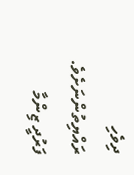ދިވެހި ރައްޔިތުންނަށެވެ. ފަރުދީ ޒިންމާ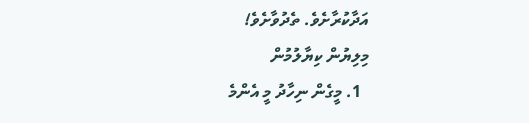އަދާކުރާށެވެ. ތެދުވާށެވެ!
މިލިޔުން ކިޔާލުމުން
  1. މީގެން ނިހާދު މީ އެންމެ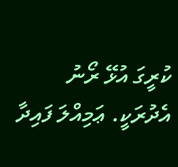ކުރީގަ އުޅޭ ރޯނު އެދުރަކީ. ޢަމިއްލަ ފައިދާ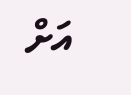އަށް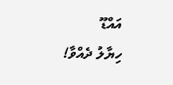އައްޑޫ
ހިޔާލު ދެއްވާ!